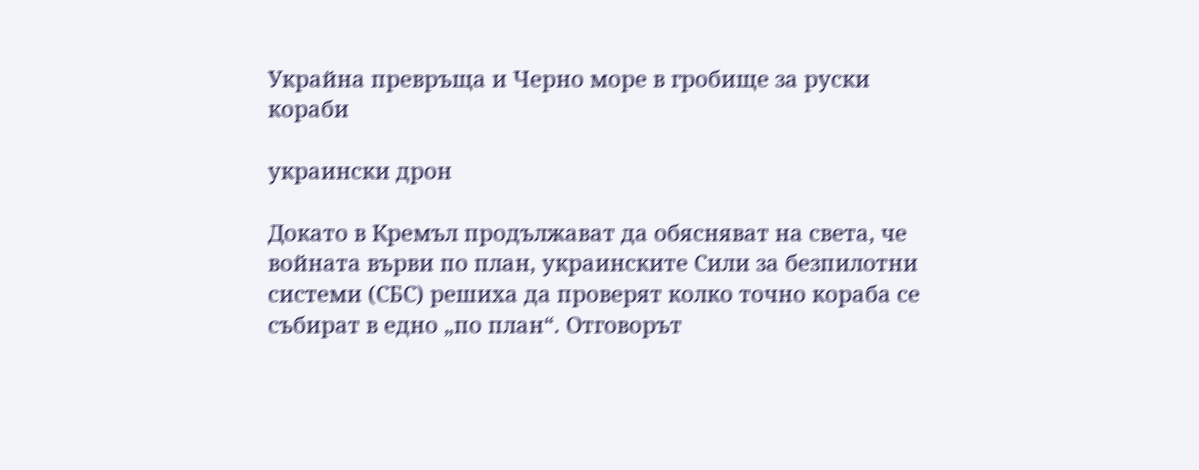Украйна превръща и Черно море в гробище за руски кораби

украински дрон

Докато в Кремъл продължават да обясняват на света, че войната върви по план, украинските Сили за безпилотни системи (СБС) решиха да проверят колко точно кораба се събират в едно „по план“. Отговорът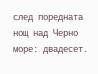след поредната нощ над Черно море: двадесет.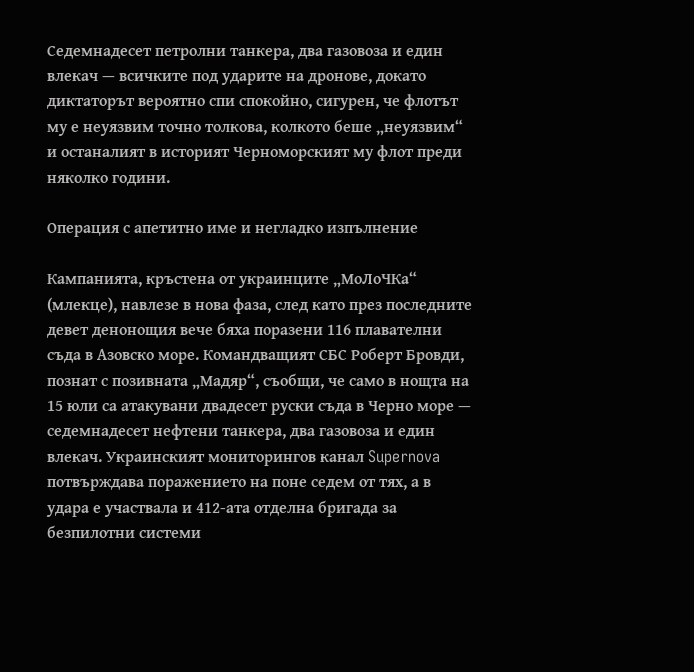Седемнадесет петролни танкера, два газовоза и един влекач — всичките под ударите на дронове, докато диктаторът вероятно спи спокойно, сигурен, че флотът му е неуязвим точно толкова, колкото беше „неуязвим“ и останалият в историят Черноморският му флот преди няколко години.

Операция с апетитно име и негладко изпълнение

Кампанията, кръстена от украинците „МоЛоЧКа“ (млекце), навлезе в нова фаза, след като през последните девет денонощия вече бяха поразени 116 плавателни съда в Азовско море. Командващият СБС Роберт Бровди, познат с позивната „Мадяр“, съобщи, че само в нощта на 15 юли са атакувани двадесет руски съда в Черно море — седемнадесет нефтени танкера, два газовоза и един влекач. Украинският мониторингов канал Supernova потвърждава поражението на поне седем от тях, а в удара е участвала и 412-ата отделна бригада за безпилотни системи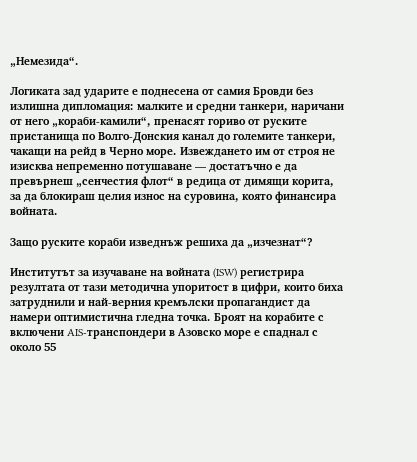„Немезида“.

Логиката зад ударите е поднесена от самия Бровди без излишна дипломация: малките и средни танкери, наричани от него „кораби-камили“, пренасят гориво от руските пристанища по Волго-Донския канал до големите танкери, чакащи на рейд в Черно море. Извеждането им от строя не изисква непременно потушаване — достатъчно е да превърнеш „сенчестия флот“ в редица от димящи корита, за да блокираш целия износ на суровина, която финансира войната.

Защо руските кораби изведнъж решиха да „изчезнат“?

Институтът за изучаване на войната (ISW) регистрира резултата от тази методична упоритост в цифри, които биха затруднили и най-верния кремълски пропагандист да намери оптимистична гледна точка. Броят на корабите с включени AIS-транспондери в Азовско море е спаднал с около 55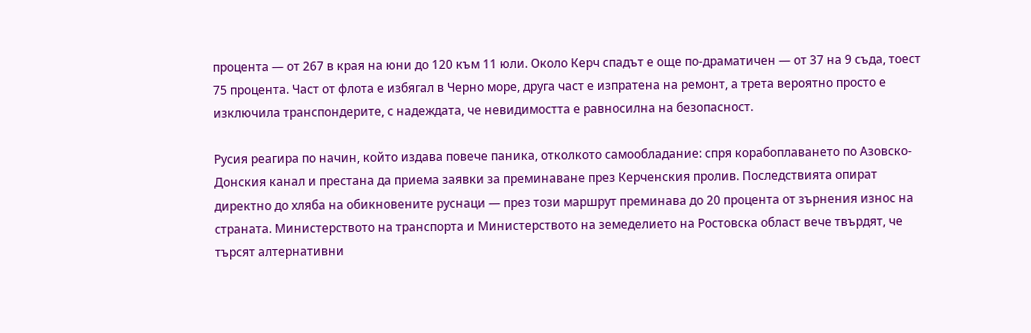процента — от 267 в края на юни до 120 към 11 юли. Около Керч спадът е още по-драматичен — от 37 на 9 съда, тоест 75 процента. Част от флота е избягал в Черно море, друга част е изпратена на ремонт, а трета вероятно просто е изключила транспондерите, с надеждата, че невидимостта е равносилна на безопасност.

Русия реагира по начин, който издава повече паника, отколкото самообладание: спря корабоплаването по Азовско-Донския канал и престана да приема заявки за преминаване през Керченския пролив. Последствията опират директно до хляба на обикновените руснаци — през този маршрут преминава до 20 процента от зърнения износ на страната. Министерството на транспорта и Министерството на земеделието на Ростовска област вече твърдят, че търсят алтернативни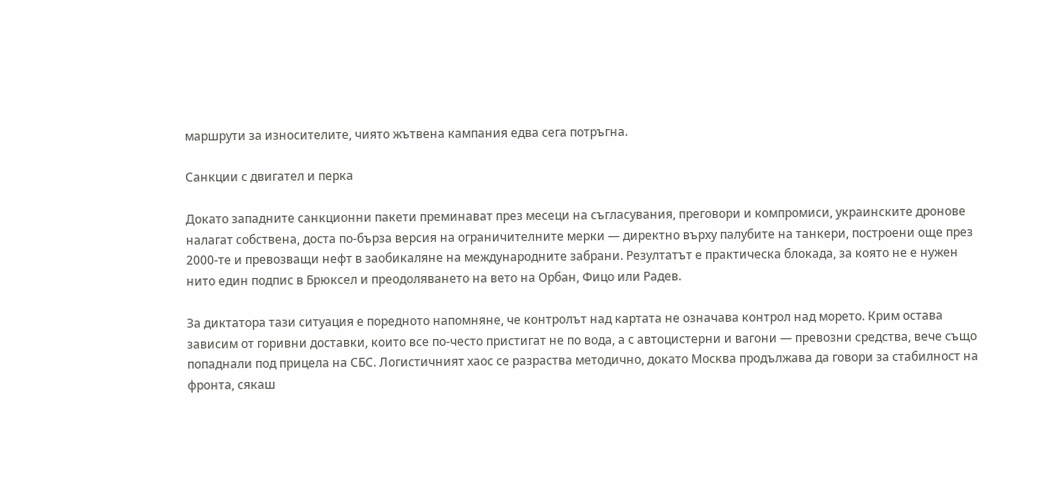маршрути за износителите, чиято жътвена кампания едва сега потръгна.

Санкции с двигател и перка

Докато западните санкционни пакети преминават през месеци на съгласувания, преговори и компромиси, украинските дронове налагат собствена, доста по-бърза версия на ограничителните мерки — директно върху палубите на танкери, построени още през 2000-те и превозващи нефт в заобикаляне на международните забрани. Резултатът е практическа блокада, за която не е нужен нито един подпис в Брюксел и преодоляването на вето на Орбан, Фицо или Радев.

За диктатора тази ситуация е поредното напомняне, че контролът над картата не означава контрол над морето. Крим остава зависим от горивни доставки, които все по-често пристигат не по вода, а с автоцистерни и вагони — превозни средства, вече също попаднали под прицела на СБС. Логистичният хаос се разраства методично, докато Москва продължава да говори за стабилност на фронта, сякаш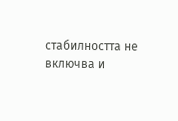стабилността не включва и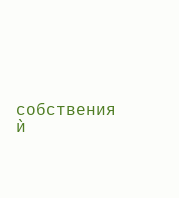собствения ѝ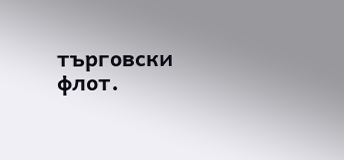търговски флот.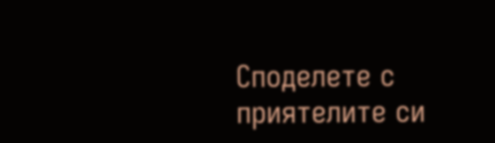Споделете с приятелите си